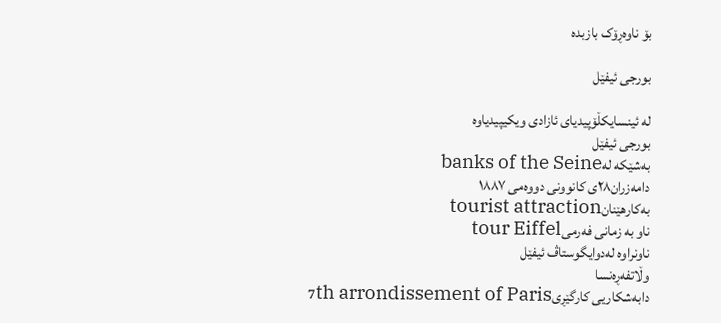بۆ ناوەڕۆک بازبدە

بورجی ئیفێل

لە ئینسایکڵۆپیدیای ئازادی ویکیپیدیاوە
بورجی ئیفێل
بەشێکە لەbanks of the Seine
دامەزران٢٨ی کانوونی دووەمی ١٨٨٧
بەکارھێنانtourist attraction
ناو بە زمانی فەرمیtour Eiffel
ناونراوە لەدوایگوستاڤ ئیفێل
وڵاتفەڕەنسا
دابەشکاریی کارگێڕی7th arrondissement of Paris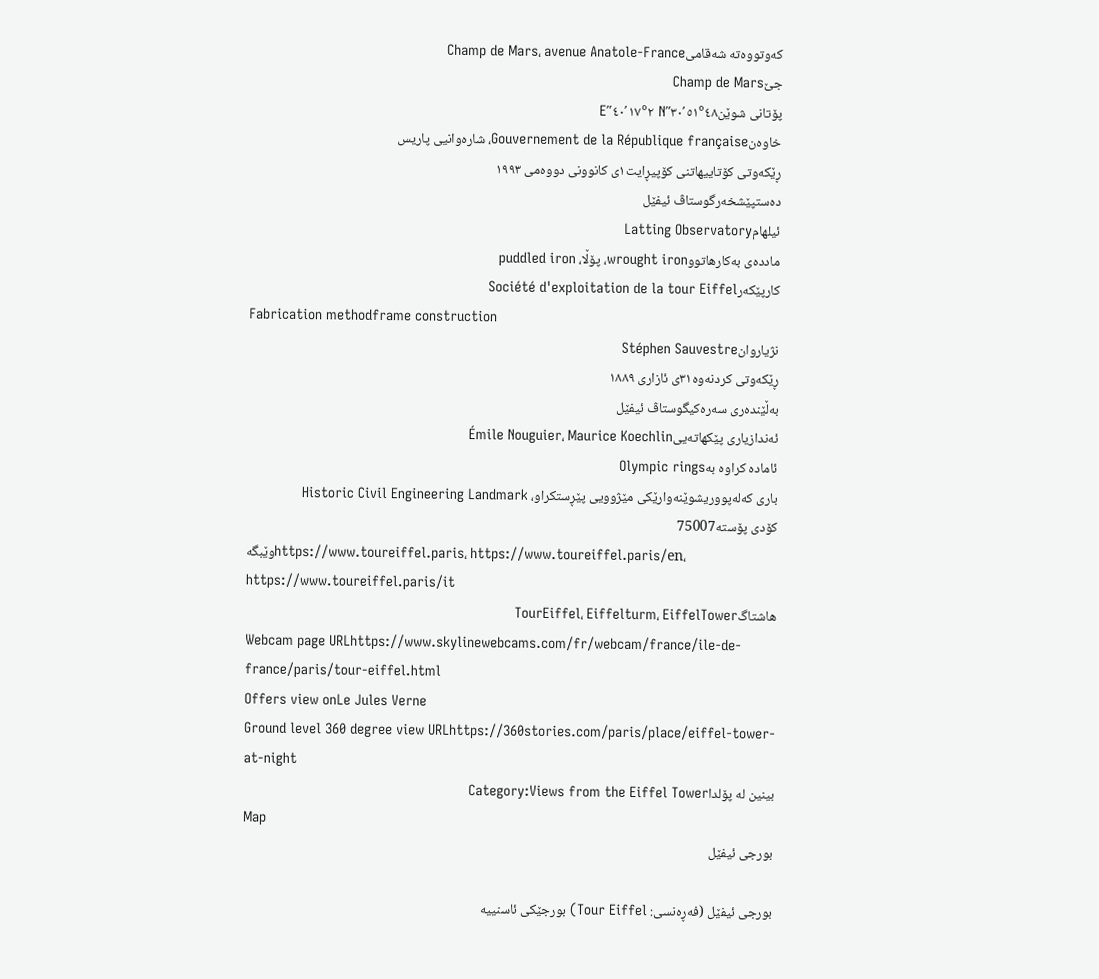کەوتووەتە شەقامیChamp de Mars، avenue Anatole-France
جێChamp de Mars
پۆتانی شوێن٤٨°٥١′٣٠″N ٢°١٧′٤٠″E
خاوەنGouvernement de la République française، شارەوانیی پاریس
ڕێکەوتی کۆتاییھاتنی کۆپیڕایت١ی کانوونی دووەمی ١٩٩٣
دەستپێشخەرگوستاڤ ئیفێل
ئیلھامLatting Observatory
ماددەی بەکارھاتووwrought iron، پۆڵا، puddled iron
کارپێکەرSociété d'exploitation de la tour Eiffel
Fabrication methodframe construction
نژیاروانStéphen Sauvestre
ڕێکەوتی کردنەوە٣١ی ئازاری ١٨٨٩
بەڵێندەری سەرەکیگوستاڤ ئیفێل
ئەندازیاری پێکھاتەییÉmile Nouguier، Maurice Koechlin
ئامادە کراوە بەOlympic rings
باری کەلەپووریشوێنەوارێکی مێژوویی پێڕستکراو، Historic Civil Engineering Landmark
کۆدی پۆستە75007
وێبگەhttps://www.toureiffel.paris، https://www.toureiffel.paris/en، https://www.toureiffel.paris/it
ھاشتاگTourEiffel، Eiffelturm، EiffelTower
Webcam page URLhttps://www.skylinewebcams.com/fr/webcam/france/ile-de-france/paris/tour-eiffel.html
Offers view onLe Jules Verne
Ground level 360 degree view URLhttps://360stories.com/paris/place/eiffel-tower-at-night
بینین لە پۆلداCategory:Views from the Eiffel Tower
Map
بورجی ئیفێل

بورجی ئیفێل (فەڕەنسی: Tour Eiffel) بورجێکی ئاسنییە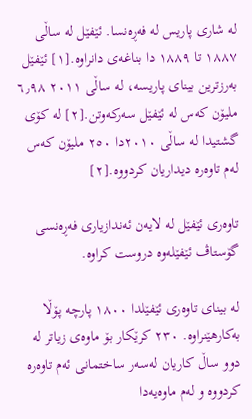لە شاری پاریس لە فەڕەنسا. ئێفێل لە ساڵی ١٨٨٧ تا ١٨٨٩ دا بناغەی دانراوە.[١] ئێفێل بەرزترین بینای پاریسە، لە ساڵی ٢٠١١ ٦٫٩٨ ملیۆن کەس لە ئێفێل سەرکەوتن.[٢] لە کۆی گشتیدا لە ساڵی ٢٠١٠دا ٢٥٠ ملیۆن کەس لەم تاوەرە دیداریان کردووە.[٢]

تاوەری ئێفێل لە لایەن ئەندازیاری فەڕەنسی گۆستاڤ ئێفێلەوە دروست کراوە.

لە بینای تاوەری ئێفێلدا ١٨٠٠ پارچە پۆڵا بەکارھێنراوە. ٢٣٠ کرێکار بۆ ماوەی زیاتر لە دوو ساڵ کاریان لەسەر ساختمانی ئەم تاوەرە کردووە و لەم ماوەیەدا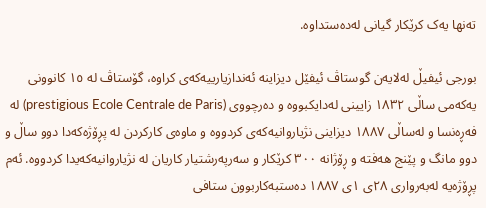تەنھا یەک کرێکار گیانی لەدەستداوە.

بورجی ئیفیڵ لەلایەن گوستاڤ ئیفێل دیزاینە ئەندازیارییەکەی کراوە، گۆستاڤ لە ١٥ کانوونی یەکەمی ساڵی ١٨٣٢ زایینی لەدایکبووە و دەرچووی (prestigious Ecole Centrale de Paris) لە فەڕەنسا و لەساڵی ١٨٨٧ دیزاینی نژیاروانیەکەی کردووە و ماوەی کارکردن لە پڕۆژەکەدا دوو ساڵ و دوو مانگ و پێنج ھەفتە و ڕۆژانە ٣٠٠ کرێکار و سەرپەرشتیار کاریان لە نژیاروانیەکەیدا کردووە. ئەم پڕۆژەیە لەبەرواری ٢٨ی ١ی ١٨٨٧ دەستبەکاربوون ستافی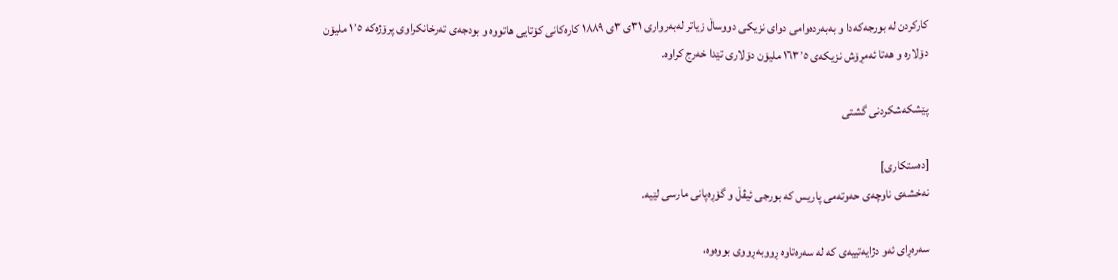کارکردن لە بورجەکەدا و بەبەردەوامی دوای نزیکی دووساڵ زیاتر لەبەرواری ٣١ی ٣ی ١٨٨٩ کارەکانی کۆتایی ھاتووە و بودجەی تەرخانکراوی پرۆژەکە ١٬٥ ملیۆن دۆلارە و ھەتا ئەمڕۆش نزیکەی ١٦٣٬٥ ملیۆن دۆلاری تێدا خەرج کراوە.

پێشکەشکردنی گشتی

[دەستکاری]
نەخشەی ناوچەی حەوتەمی پاریس کە بورجی ئیڤڵ و گۆڕەپانی مارسی لێیە.

سەرەڕای ئەو دژایەتییەی کە لە سەرەتاوە ڕووبەڕووی بووەوە،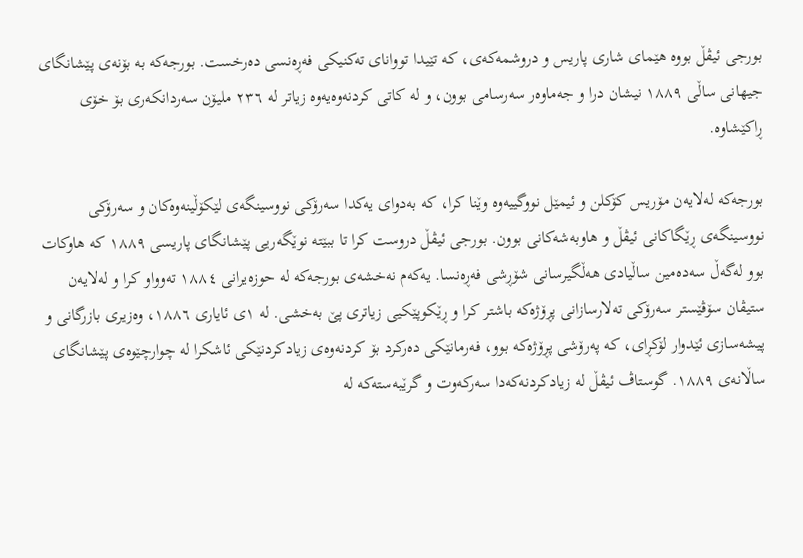بورجی ئیڤڵ بووە ھێمای شاری پاریس و دروشمەکەی، کە تێیدا تووانای تەکنیکی فەڕەنسی دەرخست. بورجەکە بە بۆنەی پێشانگای جیھانی ساڵی ١٨٨٩ نیشان درا و جەماوەر سەرسامی بوون، و لە کاتی کردنەوەیەوە زیاتر لە ٢٣٦ ملیۆن سەردانکەری بۆ خۆی ڕاکێشاوە.

بورجەکە لەلایەن مۆریس کۆکلن و ئیمێل نووگییەوە وێنا کرا، کە بەدوای یەکدا سەرۆکی نووسینگەی لێکۆڵینەوەکان و سەرۆکی نووسینگەی ڕێگاکانی ئیڤڵ و ھاوبەشەکانی بوون. بورجی ئیڤڵ دروست کرا تا ببێتە نوێگەریی پێشانگای پاریسی ١٨٨٩ کە ھاوکات بوو لەگەڵ سەدەمین ساڵیادی ھەڵگیرسانی شۆڕشی فەڕەنسا. یەکەم نەخشەی بورجەکە لە حوزەیرانی ١٨٨٤ تەوواو کرا و لەلایەن ستیڤان سۆڤێستر سەرۆکی تەلارسازانی پڕۆژەکە باشتر کرا و ڕێکوپێکیی زیاتری پێ بەخشی. لە ١ی ئایاری ١٨٨٦، وەزیری بازرگانی و پیشەسازی ئێدوار لۆکڕای، کە پەرۆشی پڕۆژەکە بوو، فەرمانێکی دەرکرد بۆ کردنەوەی زیادکردنێکی ئاشکرا لە چوارچێوەی پێشانگای ساڵانەی ١٨٨٩. گوستاڤ ئیڤڵ لە زیادکردنەکەدا سەرکەوت و گرێبەستەکە لە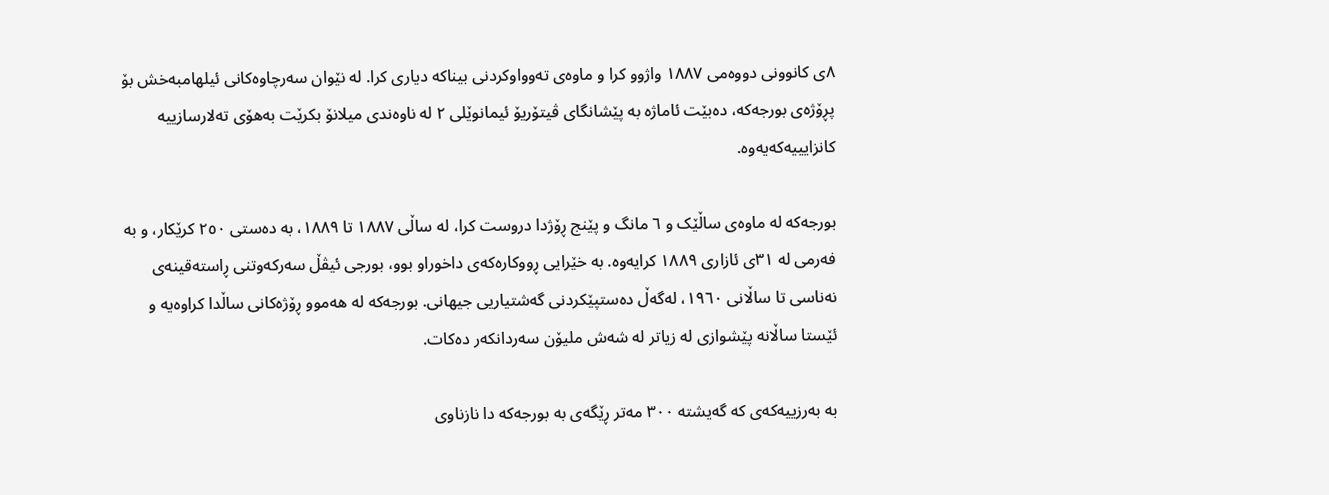٨ی کانوونی دووەمی ١٨٨٧ واژوو کرا و ماوەی تەوواوکردنی بیناکە دیاری کرا. لە نێوان سەرچاوەکانی ئیلھامبەخش بۆ پڕۆژەی بورجەکە، دەبێت ئاماژە بە پێشانگای ڤیتۆریۆ ئیمانوێلی ٢ لە ناوەندی میلانۆ بکرێت بەھۆی تەلارسازییە کانزایییەکەیەوە.

بورجەکە لە ماوەی ساڵێک و ٦ مانگ و پێنج ڕۆژدا دروست کرا، لە ساڵی ١٨٨٧ تا ١٨٨٩، بە دەستی ٢٥٠ کرێکار، و بە فەرمی لە ٣١ی ئازاری ١٨٨٩ کرایەوە. بە خێرایی ڕووکارەکەی داخوراو بوو، بورجی ئیڤڵ سەرکەوتنی ڕاستەقینەی نەناسی تا ساڵانی ١٩٦٠، لەگەڵ دەستپێکردنی گەشتیاریی جیھانی. بورجەکە لە ھەموو ڕۆژەکانی ساڵدا کراوەیە و ئێستا ساڵانە پێشوازی لە زیاتر لە شەش ملیۆن سەردانکەر دەکات.

بە بەرزییەکەی کە گەیشتە ٣٠٠ مەتر ڕێگەی بە بورجەکە دا نازناوی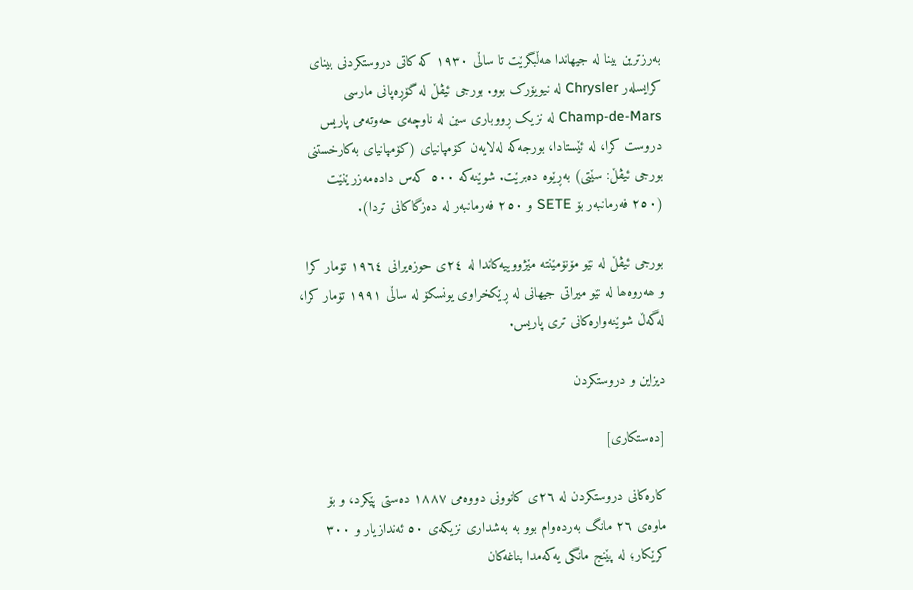بەرزترین بینا لە جیھاندا ھەڵبگرێت تا ساڵی ١٩٣٠ کە کاتی دروستکردنی بینای کرایسلەر Chrysler لە نیویۆرک بوو. بورجی ئیڤڵ لە گۆڕەپانی مارسی Champ-de-Mars لە نزیک ڕووباری سین لە ناوچەی حەوتەمی پاریس دروست کرا، لە ئێستادا، بورجەکە لەلایەن کۆمپانیای (کۆمپانیای بەکارخستنی بورجی ئیڤڵ: سێتی) بەڕێوە دەبرێت. شوێنەکە ٥٠٠ کەس دادەمەزرێنێت (٢٥٠ فەرمانبەر بۆ SETE و ٢٥٠ فەرمانبەر لە دەزگاکانی تردا).

بورجی ئیڤڵ لە نێو مۆنۆمێنتە مێژووییەکاندا لە ٢٤ی حوزەیرانی ١٩٦٤ تۆمار کرا و ھەروەھا لە نێو میراتی جیھانی لە ڕێکخراوی یونسکۆ لە ساڵی ١٩٩١ تۆمار کرا، لەگەڵ شوێنەوارەکانی تری پاریس.

دیزاین و دروستکردن

[دەستکاری]

کارەکانی دروستکردن لە ٢٦ی کانوونی دووەمی ١٨٨٧ دەستی پێکرد، و بۆ ماوەی ٢٦ مانگ بەردەوام بوو بە بەشداری نزیکەی ٥٠ ئەندازیار و ٣٠٠ کرێکار؛ لە پێنج مانگی یەکەمدا بناغەکان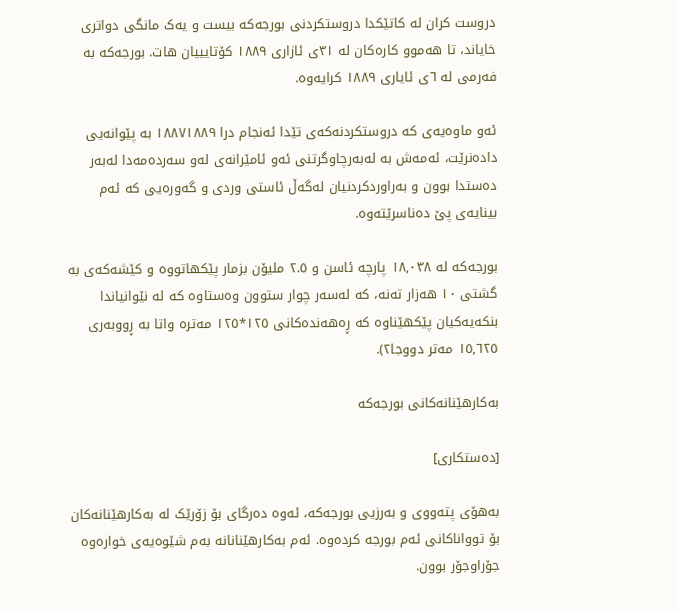دروست کران لە کاتێکدا دروستکردنی بورجەکە بیست و یەک مانگی دواتری خایاند، تا ھەموو کارەکان لە ٣١ی ئازاری ١٨٨٩ کۆتایییان ھات. بورجەکە بە فەرمی لە ٦ی ئایاری ١٨٨٩ کرایەوە.

ئەو ماوەیەی کە دروستکردنەکەی تێدا ئەنجام درا ١٨٨٧١٨٨٩ بە پێوانەیی دادەنرێت، ئەمەش بە لەبەرچاوگرتنی ئەو ئامێرانەی لەو سەردەمەدا لەبەر دەستدا بوون و بەراوردکردنیان لەگەڵ ئاستی وردی و گەورەیی کە ئەم بینایەی پێ دەناسرێتەوە.

بورجەکە لە ١٨,٠٣٨ پارچە ئاسن و ٢.٥ ملیۆن بزمار پێکھاتووە و کێشەکەی بە گشتی ١٠ ھەزار تەنە، کە لەسەر چوار ستوون وەستاوە کە لە نێوانیاندا بنکەیەکیان پێکھێناوە کە ڕەھەندەکانی ١٢٥*١٢٥ مەترە واتا بە ڕووبەری ١٥,٦٢٥ مەتر دووجا٢).

بەکارھێنانەکانی بورجەکە

[دەستکاری]

بەھۆی پتەووی و بەرزیی بورجەکە، ئەوە دەرگای بۆ زۆرێک لە بەکارھێنانەکان بۆ توواناکانی ئەم بورجە کردەوە. ئەم بەکارھێنانانە بەم شێوەیەی خوارەوە جۆراوجۆر بوون.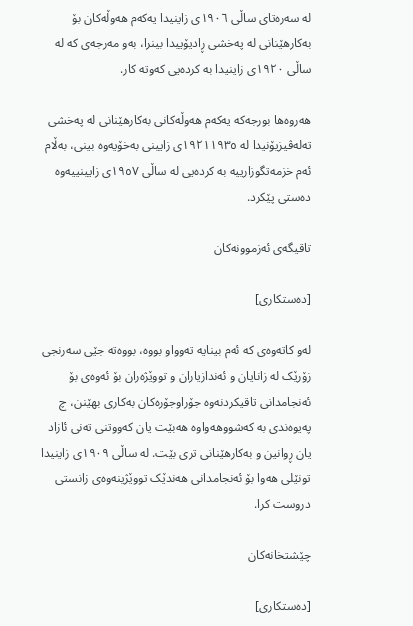لە سەرەتای ساڵی ١٩٠٦ی زاینیدا یەکەم ھەوڵەکان بۆ بەکارھێنانی لە پەخشی ڕادیۆییدا بینرا، بەو مەرجەی کە لە ساڵی ١٩٢٠ی زاینیدا بە کردەیی کەوتە کار.

ھەروەھا بورجەکە یەکەم ھەوڵەکانی بەکارھێنانی لە پەخشی تەلەڤیزیۆنیدا لە ١٩٢١١٩٣٥ی زایینی بەخۆیەوە بینی، بەڵام ئەم خزمەتگوزارییە بە کردەیی لە ساڵی ١٩٥٧ی زایینییەوە دەستی پێکرد.

تاقیگەی ئەزموونەکان

[دەستکاری]

لەو کاتەوەی کە ئەم بینایە تەوواو بووە، بووەتە جێی سەرنجی زۆرێک لە زانایان و ئەندازیاران و تووێژەران بۆ ئەوەی بۆ ئەنجامدانی تاقیکردنەوە جۆراوجۆرەکان بەکاری بھێنن، چ پەیوەندی بە کەشووھەواوە ھەبێت یان کەووتنی تەنی ئازاد یان ڕوانین و بەکارھێنانی تری بێت. لە ساڵی ١٩٠٩ی زاینیدا تونێلی ھەوا بۆ ئەنجامدانی ھەندێک تووێژینەوەی زانستی دروست کرا.

چێشتخانەکان

[دەستکاری]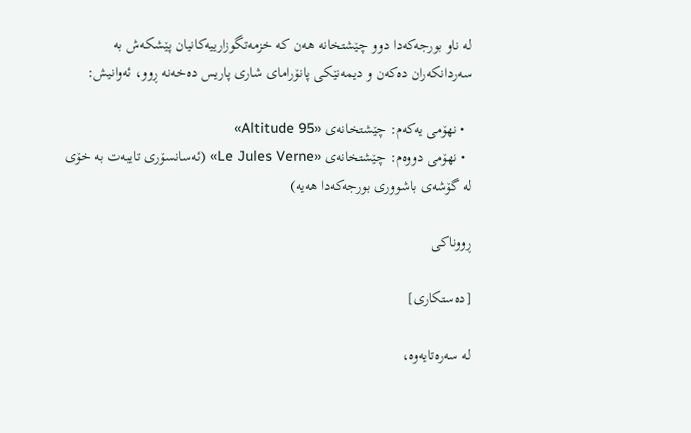لە ناو بورجەکەدا دوو چێشتخانە ھەن کە خزمەتگوزارییەکانیان پێشکەش بە سەردانکەران دەکەن و دیمەنێکی پانۆرامای شاری پاریس دەخەنە ڕوو، ئەوانیش:

  • نھۆمی یەکەم: چێشتخانەی «Altitude 95»
  • نھۆمی دووەم: چێشتخانەی «Le Jules Verne» (ئەسانسۆری تایبەت بە خۆی لە گۆشەی باشووری بورجەکەدا ھەیە)

ڕووناکی

[دەستکاری]

لە سەرەتایەوە،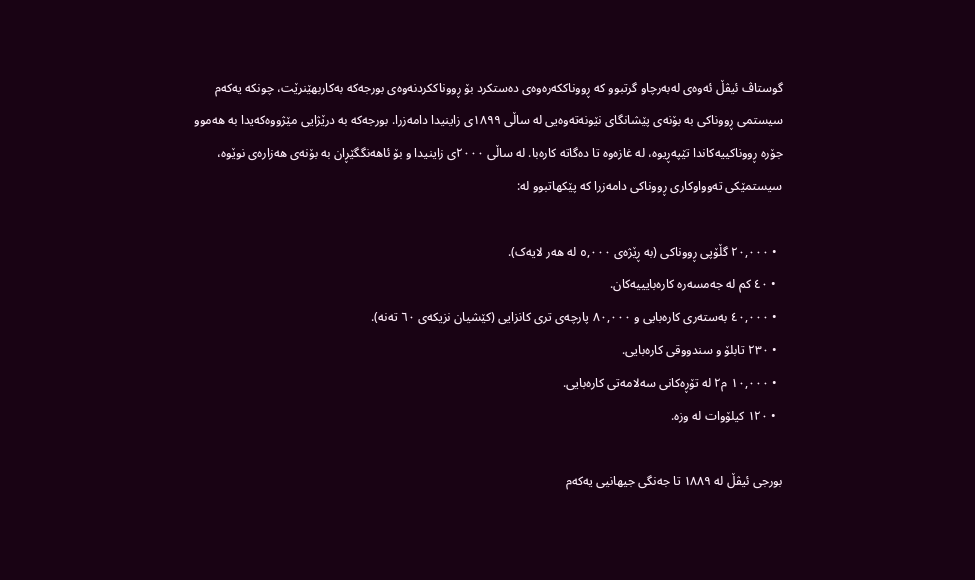گوستاڤ ئیڤڵ ئەوەی لەبەرچاو گرتبوو کە ڕووناککەرەوەی دەستکرد بۆ ڕووناککردنەوەی بورجەکە بەکاربھێنرێت، چونکە یەکەم سیستمى ڕووناکی بە بۆنەی پێشانگای نێونەتەوەیی لە ساڵی ١٨٩٩ی زاینیدا دامەزرا. بورجەکە بە درێژایی مێژووەکەیدا بە ھەموو جۆرە ڕووناکییەکاندا تێپەڕیوە، لە غازەوە تا دەگاتە کارەبا. لە ساڵی ٢٠٠٠ی زاینیدا و بۆ ئاھەنگگێڕان بە بۆنەی ھەزارەی نوێوە، سیستمێکی تەوواوکاری ڕووناکی دامەزرا کە پێکھاتبوو لە:

  • ٢٠,٠٠٠ گڵۆپی ڕووناکی (بە ڕێژەی ٥,٠٠٠ لە ھەر لایەک).
  • ٤٠ کم لە جەمسەرە کارەبایییەکان.
  • ٤٠,٠٠٠ بەستەری کارەبایی و ٨٠,٠٠٠ پارچەی تری کانزایی (کێشیان نزیکەی ٦٠ تەنە).
  • ٢٣٠ تابلۆ و سندووقی کارەبایی.
  • ١٠,٠٠٠ م٢ لە تۆڕەکانی سەلامەتی کارەبایی.
  • ١٢٠ کیلۆوات لە وزە.

بورجی ئیڤڵ لە ١٨٨٩ تا جەنگی جیھانیی یەکەم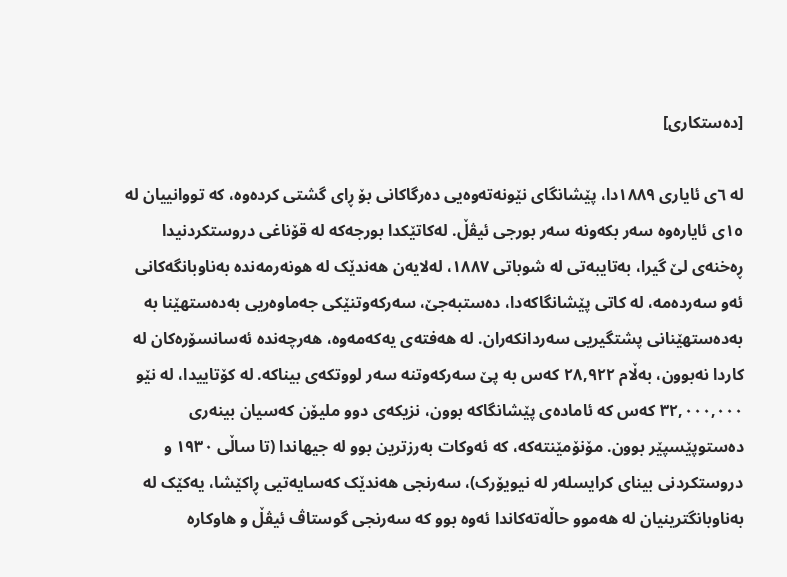[دەستکاری]

لە ٦ی ئایاری ١٨٨٩دا، پێشانگای نێونەتەوەیی دەرگاکانی بۆ ڕای گشتی کردەوە، کە تووانییان لە ١٥ی ئایارەوە سەر بکەونە سەر بورجی ئیڤڵ. لەکاتێکدا بورجەکە لە قۆناغی دروستکردنیدا ڕەخنەی لێ گیرا، بەتایبەتی لە شوباتی ١٨٨٧، لەلایەن ھەندێک لە ھونەرمەندە بەناوبانگەکانی ئەو سەردەمە، لە کاتی پێشانگاکەدا، دەستبەجێ، سەرکەوتنێکی جەماوەریی بەدەستھێنا بە بەدەستھێنانی پشتگیریی سەردانکەران. لە ھەفتەی یەکەمەوە، ھەرچەندە ئەسانسۆرەکان لە کاردا نەبوون، بەڵام ٢٨,٩٢٢ کەس بە پێ سەرکەوتنە سەر لووتکەی بیناکە. لە کۆتاییدا، لە نێو ٣٢,٠٠٠,٠٠٠ کەس کە ئامادەی پێشانگاکە بوون، نزیکەی دوو ملیۆن کەسیان بینەری دەستوپێسپێر بوون. مۆنۆمێنتەکە، کە ئەوکات بەرزترین بوو لە جیھاندا (تا ساڵی ١٩٣٠ و دروستکردنی بینای کرایسلەر لە نیویۆرک)، سەرنجی ھەندێک کەسایەتیی ڕاکێشا، یەکێک لە بەناوبانگترینیان لە ھەموو حاڵەتەکاندا ئەوە بوو کە سەرنجی گوستاڤ ئیڤڵ و ھاوکارە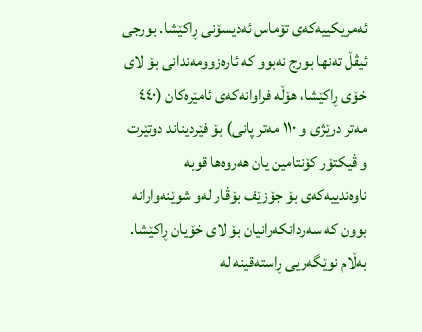ئەمریکییەکەی تۆماس ئەدیسۆنی ڕاکێشا. بورجی ئیڤڵ تەنھا بورج نەبوو کە ئارەزوومەندانی بۆ لای خۆی ڕاکێشا، ھۆڵە فراوانەکەی ئامێرەکان (٤٤٠ مەتر درێژی و ١١٠ مەتر پانی) بۆ فێردیناند دوتێرت و ڤیکتۆر کۆنتامین یان ھەروەھا قوبە ناوەندییەکەی بۆ جۆزێف بۆڤار لەو شوێنەوارانە بوون کە سەردانکەرانیان بۆ لای خۆیان ڕاکێشا. بەڵام نوێگەریی ڕاستەقینە لە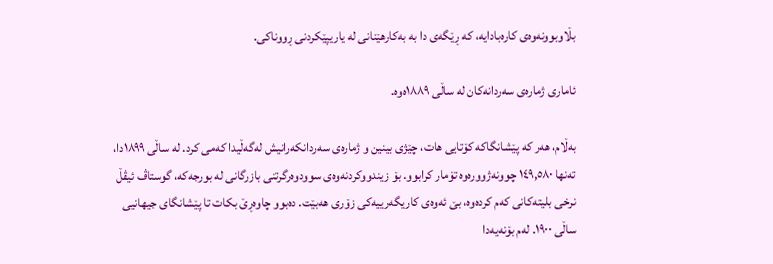بڵاوبوونەوەی کارەبادایە، کە ڕێگەی دا بە بەکارھێنانی لە یاریپێکردنی ڕووناکی.

ئاماری ژمارەی سەردانەکان لە ساڵی ١٨٨٩ەوە.

بەڵام، ھەر کە پێشانگاکە کۆتایی ھات، چێژی بینین و ژمارەی سەردانکەرانیش لەگەڵیدا کەمی کرد. لە ساڵی ١٨٩٩دا، تەنھا ١٤٩,٥٨٠ چوونەژوورەوە تۆمار کرابوو. بۆ زیندووکردنەوەی سوودوەرگرتنی بازرگانی لە بورجەکە، گوستاڤ ئیڤڵ نرخی بلیتەکانی کەم کردەوە، بێ ئەوەی کاریگەرییەکی زۆری ھەبێت. دەبوو چاوەڕێ بکات تا پێشانگای جیھانیی ساڵی ١٩٠٠. لەم بۆنەیەدا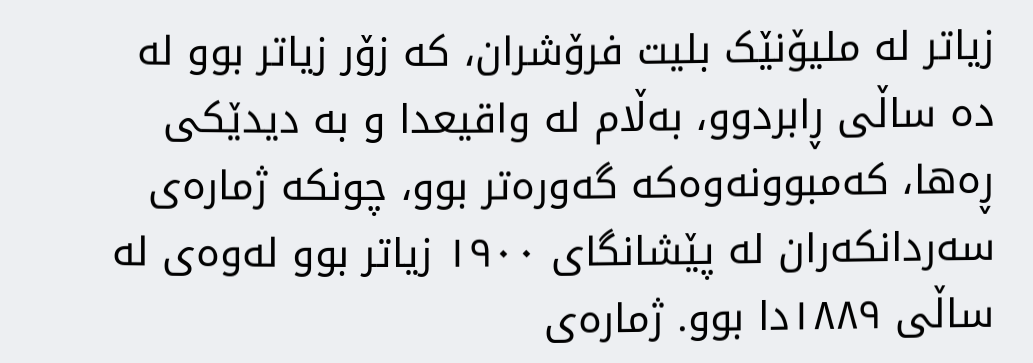زیاتر لە ملیۆنێک بلیت فرۆشران، کە زۆر زیاتر بوو لە دە ساڵی ڕابردوو، بەڵام لە واقیعدا و بە دیدێکی ڕەھا، کەمبوونەوەکە گەورەتر بوو، چونکە ژمارەی سەردانکەران لە پێشانگای ١٩٠٠ زیاتر بوو لەوەی لە ساڵی ١٨٨٩دا بوو. ژمارەی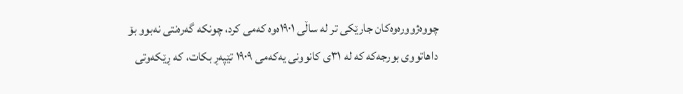چووەژوورەوەکان جارێکی تر لە ساڵی ١٩٠١ەوە کەمی کرد، چونکە گەرەنتی نەبوو بۆ داھاتووی بورجەکە کە لە ٣١ی کانوونی یەکەمی ١٩٠٩ تێپەڕ بکات، کە ڕێکەوتی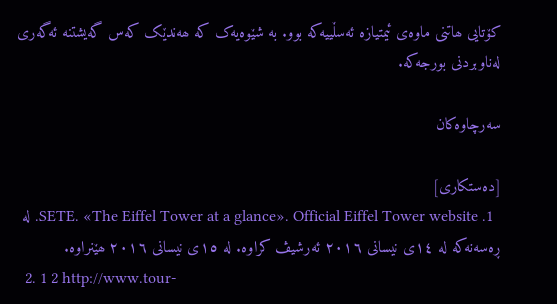کۆتایی ھاتنی ماوەی ئیمتیازە ئەسڵییەکە بوو. بە شێوەیەک کە ھەندێک کەس گەیشتنە ئەگەری لەناوبردنی بورجەکە.

سەرچاوەکان

[دەستکاری]
  1. SETE. «The Eiffel Tower at a glance». Official Eiffel Tower website. لە ڕەسەنەکە لە ١٤ی نیسانی ٢٠١٦ ئەرشیڤ کراوە. لە ١٥ی نیسانی ٢٠١٦ ھێنراوە.
  2. 1 2 http://www.tour-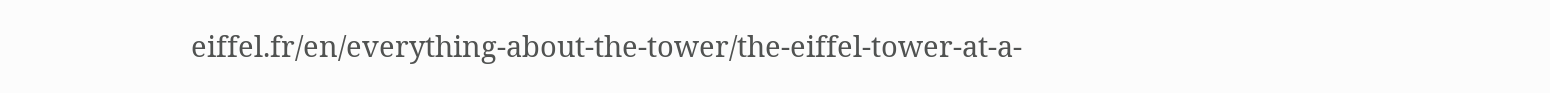eiffel.fr/en/everything-about-the-tower/the-eiffel-tower-at-a-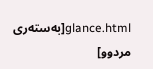glance.html[بەستەری مردوو]